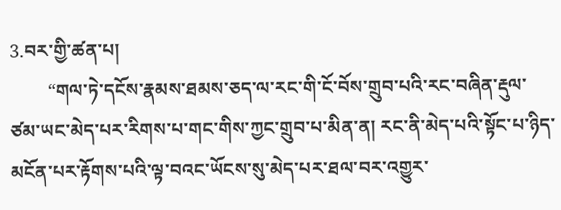3.བར་གྱི་ཚན་པ།
        “གལ་ཏེ་དངོས་རྣམས་ཐམས་ཅད་ལ་རང་གི་ངོ་བོས་གྲུབ་པའི་རང་བཞིན་རྡུལ་ཙམ་ཡང་མེད་པར་རིགས་པ་གང་གིས་ཀྱང་གྲུབ་པ་མིན་ན། རང་ནི་མེད་པའི་སྟོང་པ་ཉིད་མངོན་པར་རྟོགས་པའི་ལྟ་བའང་ཡོངས་སུ་མེད་པར་ཐལ་བར་འགྱུར་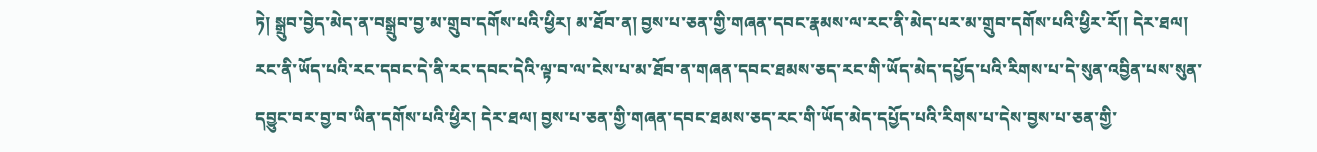ཏེ། སྒྲུབ་བྱེད་མེད་ན་བསྒྲུབ་བྱ་མ་གྲུབ་དགོས་པའི་ཕྱིར། མ་ཐོབ་ན། བྱས་པ་ཅན་གྱི་གཞན་དབང་རྣམས་ལ་རང་ནི་མེད་པར་མ་གྲུབ་དགོས་པའི་ཕྱིར་རོ།། དེར་ཐལ། རང་ནི་ཡོད་པའི་རང་དབང་དེ་ནི་རང་དབང་དེའི་ལྟ་བ་ལ་ངེས་པ་མ་ཐོབ་ན་གཞན་དབང་ཐམས་ཅད་རང་གི་ཡོད་མེད་དཔྱོད་པའི་རིགས་པ་དེ་སུན་འབྱིན་པས་སུན་དབྱུང་བར་བྱ་བ་ཡིན་དགོས་པའི་ཕྱིར། དེར་ཐལ། བྱས་པ་ཅན་གྱི་གཞན་དབང་ཐམས་ཅད་རང་གི་ཡོད་མེད་དཔྱོད་པའི་རིགས་པ་དེས་བྱས་པ་ཅན་གྱི་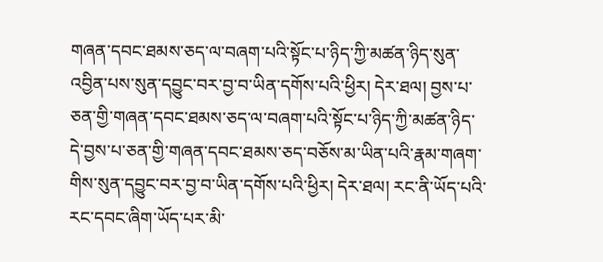གཞན་དབང་ཐམས་ཅད་ལ་བཞག་པའི་སྟོང་པ་ཉིད་ཀྱི་མཚན་ཉིད་སུན་འབྱིན་པས་སུན་དབྱུང་བར་བྱ་བ་ཡིན་དགོས་པའི་ཕྱིར། དེར་ཐལ། བྱས་པ་ཅན་གྱི་གཞན་དབང་ཐམས་ཅད་ལ་བཞག་པའི་སྟོང་པ་ཉིད་ཀྱི་མཚན་ཉིད་དེ་བྱས་པ་ཅན་གྱི་གཞན་དབང་ཐམས་ཅད་བཅོས་མ་ཡིན་པའི་རྣམ་གཞག་གིས་སུན་དབྱུང་བར་བྱ་བ་ཡིན་དགོས་པའི་ཕྱིར། དེར་ཐལ། རང་ནི་ཡོད་པའི་རང་དབང་ཞིག་ཡོད་པར་མི་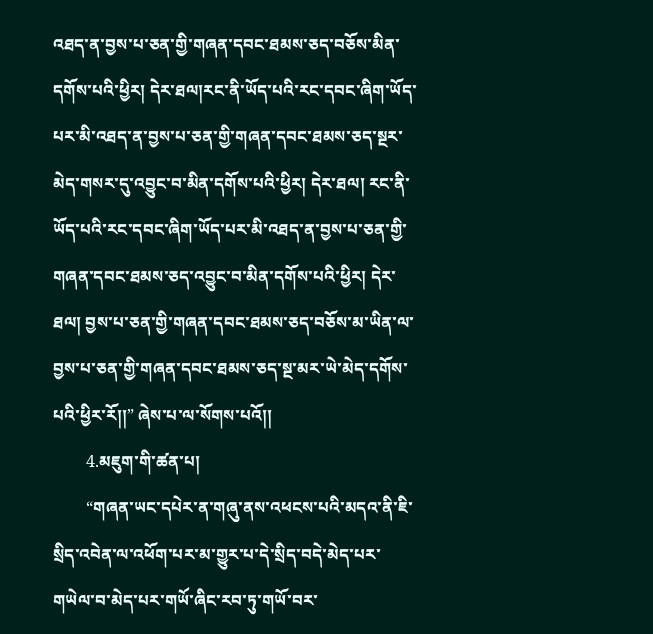འཐད་ན་བྱས་པ་ཅན་གྱི་གཞན་དབང་ཐམས་ཅད་བཅོས་མིན་དགོས་པའི་ཕྱིར། དེར་ཐལ།རང་ནི་ཡོད་པའི་རང་དབང་ཞིག་ཡོད་པར་མི་འཐད་ན་བྱས་པ་ཅན་གྱི་གཞན་དབང་ཐམས་ཅད་སྔར་མེད་གསར་དུ་འབྱུང་བ་མིན་དགོས་པའི་ཕྱིར། དེར་ཐལ། རང་ནི་ཡོད་པའི་རང་དབང་ཞིག་ཡོད་པར་མི་འཐད་ན་བྱས་པ་ཅན་གྱི་གཞན་དབང་ཐམས་ཅད་འབྱུང་བ་མིན་དགོས་པའི་ཕྱིར། དེར་ཐལ། བྱས་པ་ཅན་གྱི་གཞན་དབང་ཐམས་ཅད་བཅོས་མ་ཡིན་ལ་བྱས་པ་ཅན་གྱི་གཞན་དབང་ཐམས་ཅད་སྔ་མར་ཡེ་མེད་དགོས་པའི་ཕྱིར་རོ།།” ཞེས་པ་ལ་སོགས་པའོ།།
        4.མཇུག་གི་ཚན་པ།
        “གཞན་ཡང་དཔེར་ན་གཞུ་ནས་འཕངས་པའི་མདའ་ནི་ཇི་སྲིད་འབེན་ལ་འཕོག་པར་མ་གྱུར་པ་དེ་སྲིད་བདེ་མེད་པར་གཡེལ་བ་མེད་པར་གཡོ་ཞིང་རབ་ཏུ་གཡོ་བར་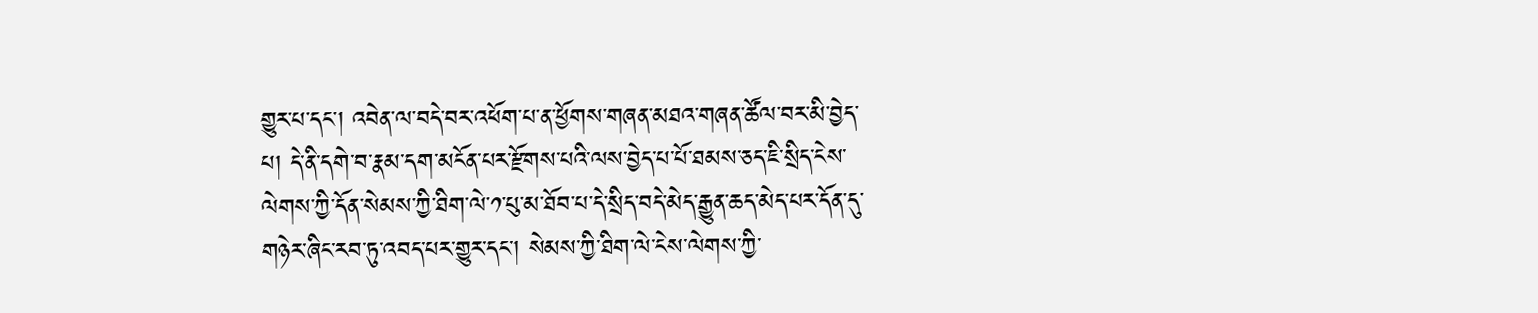གྱུར་པ་དང་། འབེན་ལ་བདེ་བར་འཕོག་པ་ན་ཕྱོགས་གཞན་མཐའ་གཞན་ཚོལ་བར་མི་བྱེད་པ། དེ་ནི་དགེ་བ་རྣམ་དག་མངོན་པར་རྫོགས་པའི་ལས་བྱེད་པ་པོ་ཐམས་ཅད་ཇི་སྲིད་ངེས་ལེགས་ཀྱི་དོན་སེམས་ཀྱི་ཐིག་ལེ་༡་པུ་མ་ཐོབ་པ་དེ་སྲིད་བདེ་མེད་རྒྱུན་ཆད་མེད་པར་དོན་དུ་གཉེར་ཞིང་རབ་ཏུ་འབད་པར་གྱུར་དང་། སེམས་ཀྱི་ཐིག་ལེ་ངེས་ལེགས་ཀྱི་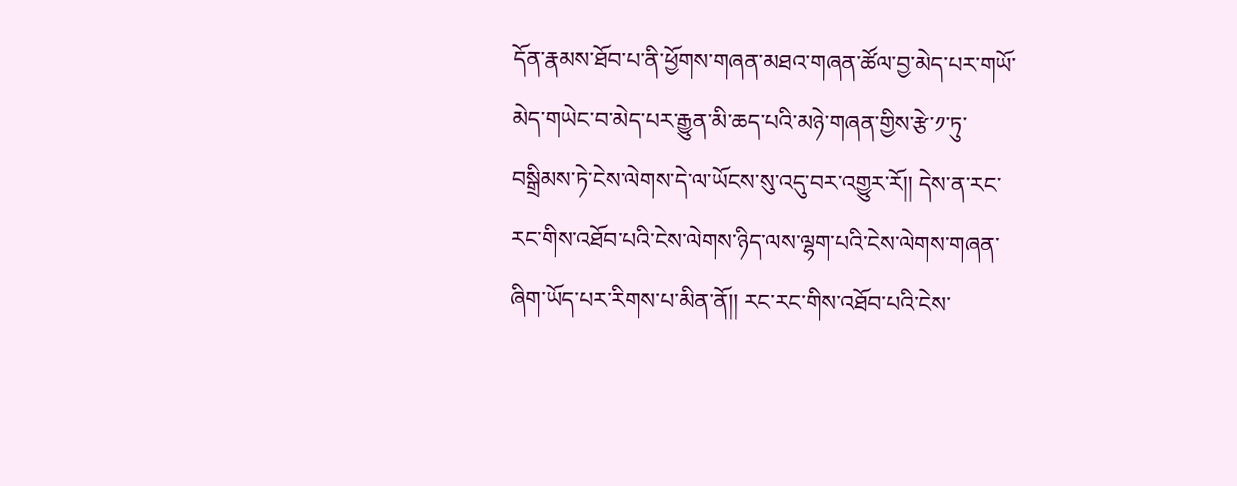དོན་རྣམས་ཐོབ་པ་ནི་ཕྱོགས་གཞན་མཐའ་གཞན་ཚོལ་བྱ་མེད་པར་གཡོ་མེད་གཡེང་བ་མེད་པར་རྒྱུན་མི་ཆད་པའི་མཉེ་གཞན་གྱིས་རྩེ་༡་ཏུ་བསྒྲིམས་ཏེ་ངེས་ལེགས་དེ་ལ་ཡོངས་སུ་འདུ་བར་འགྱུར་རོ།། དེས་ན་རང་རང་གིས་འཐོབ་པའི་ངེས་ལེགས་ཉིད་ལས་ལྷག་པའི་ངེས་ལེགས་གཞན་ཞིག་ཡོད་པར་རིགས་པ་མིན་ནོ།། རང་རང་གིས་འཐོབ་པའི་ངེས་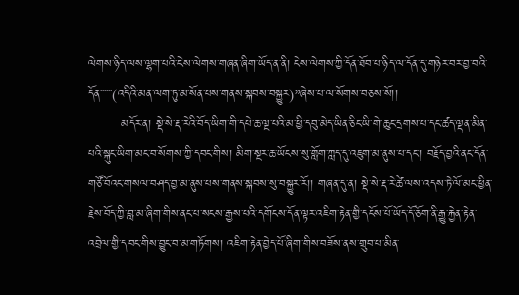ལེགས་ཉིད་ལས་ལྷག་པའི་ངེས་ལེགས་གཞན་ཞིག་ཡོད་ན་ནི། ངེས་ལེགས་ཀྱི་དོན་ཐོབ་པ་ཉིད་ལ་དོན་དུ་གཉེར་བར་བྱ་བའི་དོན་་་་་་(འདིའི་མན་ལག་ཏུ་མ་སོན་པས་གནས་སྐབས་བསྐྱུར)”ཞེས་པ་ལ་སོགས་བཅས་སོ།།
        མདོར་ན། སྡེ་སེ་རྡ་རེའི་བོད་ཡིག་གི་དཔེ་ཆ་ལྔ་པའི་མ་ཕྱི་དབུ་མེད་ཡིན་ཅིང་ཡི་གེ་ཆུང་དྲགས་པ་དང་ཚད་ལྡན་མིན་པའི་སྐུང་ཡིག་མང་བ་སོགས་ཀྱི་དབང་གིས། མིག་སྔར་ཆ་ཡོངས་སུ་གློག་ཀླད་དུ་འཇུག་མ་ནུས་པ་དང་། བརྗོད་བྱའི་ནང་དོན་གཙོ་བོའང་གསལ་བཤད་བྱ་མ་ནུས་པས་གནས་སྐབས་སུ་བསྐྱུར་རོ།། གཞན་དུ་ན། སྡེ་སེ་རྡ་རེ་ཚེ་ལས་འདས་ཏེ་ལོ་མང་ཕྱིན་རྗེས་བོད་ཀྱི་བླ་མ་ཞིག་གིས་ནང་པ་སངས་རྒྱས་པའི་དགོངས་དོན་ལྟར་འཇིག་རྟེན་གྱི་དངོས་པོ་ཡོད་དོ་ཅོག་ནི་རྒྱུ་རྐྱེན་རྟེན་འབྲེལ་གྱི་དབང་གིས་བྱུང་བ་མ་གཏོགས། འཇིག་རྟེན་བྱེད་པོ་ཞིག་གིས་བཟོས་ནས་གྲུབ་པ་མིན་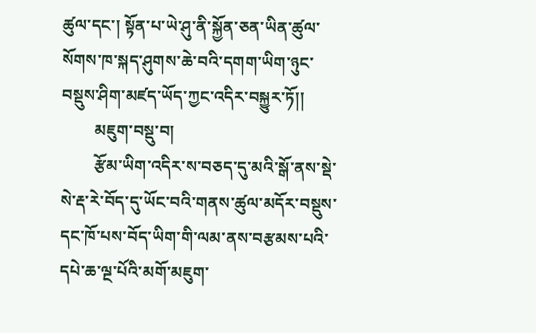ཚུལ་དང་། སྟོན་པ་ཡེ་ཤུ་ནི་སྐྱོན་ཅན་ཡིན་ཚུལ་སོགས་ཁ་སྐད་ཤུགས་ཆེ་བའི་དགག་ཡིག་ཉུང་བསྡུས་ཤིག་མཛད་ཡོད་ཀྱང་འདིར་བསྐྱུར་ཏོ།།
        མཇུག་བསྡུ་བ།
        རྩོམ་ཡིག་འདིར་ས་བཅད་དུ་མའི་སྒོ་ནས་སྡེ་སེ་རྡ་རེ་བོད་དུ་ཡོང་བའི་གནས་ཚུལ་མདོར་བསྡུས་དང་ཁོ་པས་བོད་ཡིག་གི་ལམ་ནས་བརྩམས་པའི་དཔེ་ཆ་ལྔ་པོའི་མགོ་མཇུག་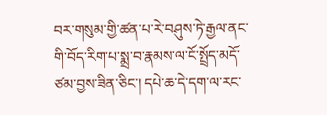བར་གསུམ་གྱི་ཚན་པ་རེ་བཤུས་ཏེ་རྒྱལ་ནང་གི་བོད་རིག་པ་སྨྲ་བ་རྣམས་ལ་ངོ་སྤྲོད་མདོ་ཙམ་བྱས་ཟིན་ཅིང་། དཔེ་ཆ་དེ་དག་ལ་རང་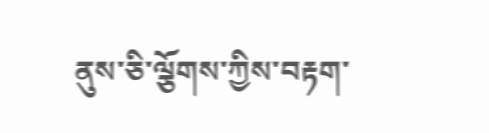ནུས་ཅི་ལྕོགས་ཀྱིས་བརྟག་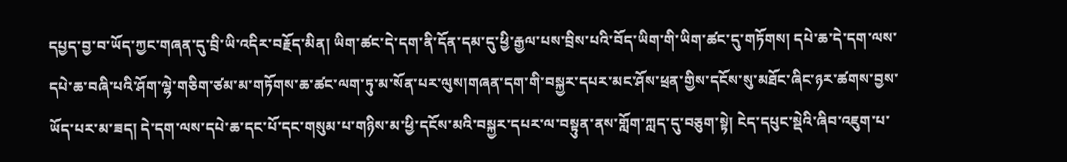དཔྱད་བྱ་བ་ཡོད་ཀྱང་གཞན་དུ་བྲི་ཡི་འདིར་བརྗོད་མིན། ཡིག་ཚང་དེ་དག་ནི་དོན་དམ་དུ་ཕྱི་རྒྱལ་པས་བྲིས་པའི་བོད་ཡིག་གི་ཡིག་ཚང་དུ་གཏོགས། དཔེ་ཆ་དེ་དག་ལས་དཔེ་ཆ་བཞི་པའི་ཤོག་ལྷེ་གཅིག་ཙམ་མ་གཏོགས་ཆ་ཚང་ལག་ཏུ་མ་སོན་པར་ལུས།གཞན་དག་གི་བསྐྱར་དཔར་མང་ཤོས་ཕྲན་གྱིས་དངོས་སུ་མཐོང་ཞིང་ཉར་ཚགས་བྱས་ཡོད་པར་མ་ཟད། དེ་དག་ལས་དཔེ་ཆ་དང་པོ་དང་གསུམ་པ་གཉིས་མ་ཕྱི་དངོས་མའི་བསྐྱར་དཔར་ལ་བསྟུན་ནས་གློག་ཀླད་དུ་བཅུག་སྟེ། ངེད་དཔུང་སྡེའི་ཞིབ་འཇུག་པ་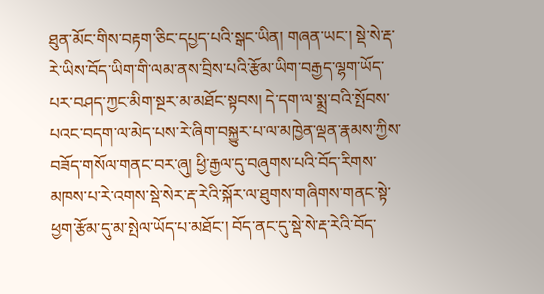ཐུན་མོང་གིས་བརྟག་ཅིང་དཔྱད་པའི་སྒང་ཡིན། གཞན་ཡང་། སྡེ་སེ་རྡ་རེ་ཡིས་བོད་ཡིག་གི་ལམ་ནས་བྲིས་པའི་རྩོམ་ཡིག་བརྒྱད་ལྷག་ཡོད་པར་བཤད་ཀྱང་མིག་སྔར་མ་མཐོང་སྟབས། དེ་དག་ལ་སྨྲ་བའི་སྤོབས་པའང་བདག་ལ་མེད་པས་རེ་ཞིག་བསྐྱུར་པ་ལ་མཁྱེན་ལྡན་རྣམས་ཀྱིས་བཟོད་གསོལ་གནང་བར་ཞུ། ཕྱི་རྒྱལ་དུ་བཞུགས་པའི་བོད་རིགས་མཁས་པ་རེ་འགས་སྡེ་སེར་རྡ་རེའི་སྐོར་ལ་ཐུགས་གཞིགས་གནང་སྟེ་ཕྱག་རྩོམ་དུ་མ་སྤེལ་ཡོད་པ་མཐོང་། བོད་ནང་དུ་སྡེ་སེ་རྡ་རེའི་བོད་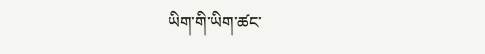ཡིག་གི་ཡིག་ཚང་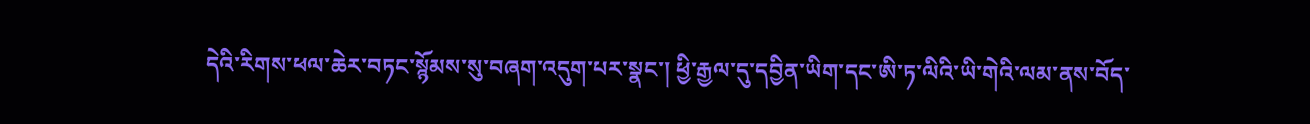དེའི་རིགས་ཕལ་ཆེར་བཏང་སྙོམས་སུ་བཞག་འདུག་པར་སྣང་། ཕྱི་རྒྱལ་དུ་དབྱིན་ཡིག་དང་ཨི་ཏ་ལིའི་ཡི་གེའི་ལམ་ནས་བོད་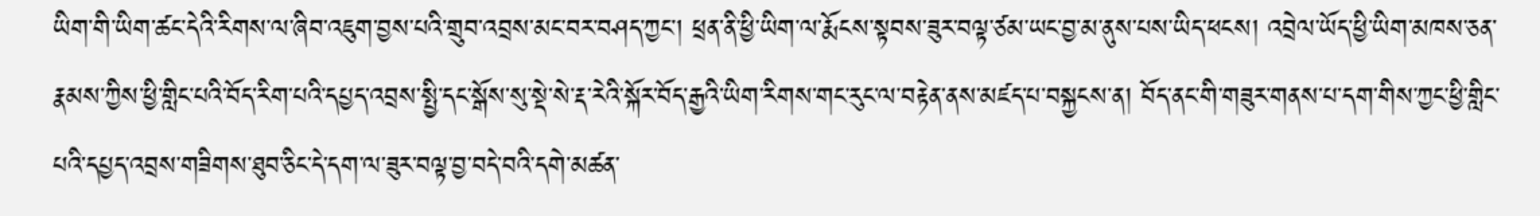ཡིག་གི་ཡིག་ཚང་དེའི་རིགས་ལ་ཞིབ་འཇུག་བྱས་པའི་གྲུབ་འབྲས་མང་བར་བཤད་ཀྱང་། ཕྲན་ནི་ཕྱི་ཡིག་ལ་རྨོངས་སྟབས་ཟུར་བལྟ་ཙམ་ཡང་བྱ་མ་ནུས་པས་ཡིད་ཕངས། འབྲེལ་ཡོད་ཕྱི་ཡིག་མཁས་ཅན་རྣམས་ཀྱིས་ཕྱི་གླིང་པའི་བོད་རིག་པའི་དཔྱད་འབྲས་སྤྱི་དང་སྒོས་སུ་སྡེ་སེ་རྡ་རེའི་སྐོར་བོད་རྒྱའི་ཡིག་རིགས་གང་རུང་ལ་བརྟེན་ནས་མཛད་པ་བསྐྱངས་ན། བོད་ནང་གི་གཟུར་གནས་པ་དག་གིས་ཀྱང་ཕྱི་གླིང་པའི་དཔྱད་འབྲས་གཟིགས་ཐུབ་ཅིང་དེ་དག་ལ་ཟུར་བལྟ་བྱ་བདེ་བའི་དགེ་མཚན་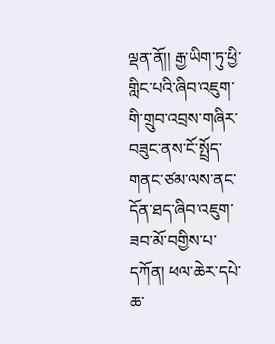ལྡན་ནོ།། རྒྱ་ཡིག་ཏུ་ཕྱི་གླིང་པའི་ཞིབ་འཇུག་གི་གྲུབ་འབྲས་གཞིར་བཟུང་ནས་ངོ་སྤྲོད་གནང་ཙམ་ལས་ནང་དོན་ཐད་ཞིབ་འཇུག་ཟབ་མོ་བགྱིས་པ་དཀོན། ཕལ་ཆེར་དཔེ་ཆ་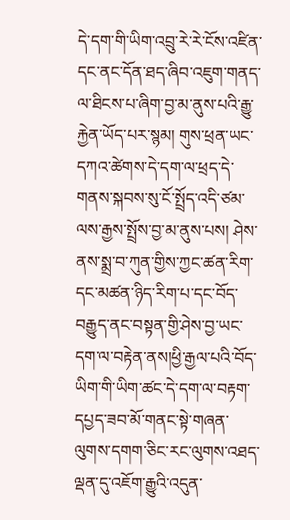དེ་དག་གི་ཡིག་འབྲུ་རེ་རེ་ངོས་འཛིན་དང་ནང་དོན་ཐད་ཞིབ་འཇུག་གནད་ལ་ཐིངས་པ་ཞིག་བྱ་མ་ནུས་པའི་རྒྱུ་རྐྱེན་ཡོད་པར་སྙམ། གུས་ཕྲན་ཡང་དཀའ་ཚེགས་དེ་དག་ལ་ཕྲད་དེ་གནས་སྐབས་སུ་ངོ་སྤྲོད་འདི་ཙམ་ལས་རྒྱས་སྤྲོས་བྱ་མ་ནུས་པས། ཤེས་ནས་སྨྲ་བ་ཀུན་གྱིས་ཀྱང་ཚན་རིག་དང་མཚན་ཉིད་རིག་པ་དང་བོད་བརྒྱུད་ནང་བསྟན་གྱི་ཤེས་བྱ་ཡང་དག་ལ་བརྟེན་ནས།ཕྱི་རྒྱལ་པའི་བོད་ཡིག་གི་ཡིག་ཚང་དེ་དག་ལ་བརྟག་དཔྱད་ཟབ་མོ་གནང་སྟེ་གཞན་ལུགས་དགག་ཅིང་རང་ལུགས་འཐད་ལྡན་དུ་འཇོག་རྒྱུའི་འདུན་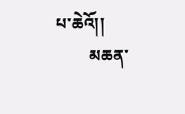པ་ཆེའོ།།
        མཆན་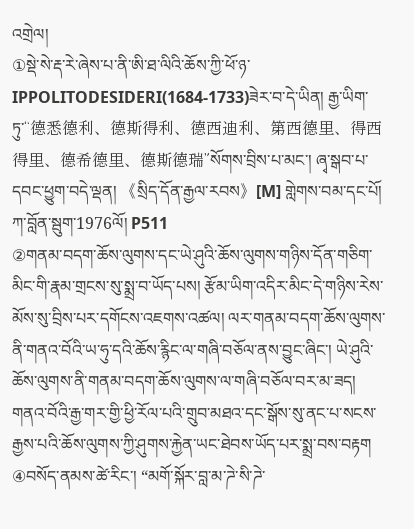འགྲེལ།
①སྡེ་སེ་རྡ་རེ་ཞེས་པ་ནི་ཨི་ཐ་ལིའི་ཆོས་ཀྱི་ཕོ་ཉ་IPPOLITODESIDERI(1684-1733)ཟེར་བ་དེ་ཡིན། རྒྱ་ཡིག་ཏུ་“德悉德利、德斯得利、德西迪利、第西德里、得西得里、德希德里、德斯德瑞”སོགས་བྲིས་པ་མང་། ཞྭ་སྒབ་པ་དབང་ཕྱུག་བདེ་ལྡན། 《སྲིད་དོན་རྒྱལ་རབས》[M] གླེགས་བམ་དང་པོ། ཀ་བློན་སྦུག་1976ལོ། P511
②གནམ་བདག་ཆོས་ལུགས་དང་ཡེ་ཤུའི་ཆོས་ལུགས་གཉིས་དོན་གཅིག་མིང་གི་རྣམ་གྲངས་སུ་སྨྲ་བ་ཡོད་པས། རྩོམ་ཡིག་འདིར་མིང་དེ་གཉིས་རེས་མོས་སུ་བྲིས་པར་དགོངས་འཇགས་འཚལ། ལར་གནམ་བདག་ཆོས་ལུགས་ནི་གནའ་བོའི་ཡ་ཧུ་དའི་ཆོས་རྙིང་ལ་གཞི་བཅོལ་ནས་བྱུང་ཞིང་། ཡེ་ཤུའི་ཆོས་ལུགས་ནི་གནམ་བདག་ཆོས་ལུགས་ལ་གཞི་བཅོལ་བར་མ་ཟད། གནའ་བོའི་རྒྱ་གར་གྱི་ཕྱི་རོལ་པའི་གྲུབ་མཐའ་དང་སྒོས་སུ་ནང་པ་སངས་རྒྱས་པའི་ཆོས་ལུགས་ཀྱི་ཤུགས་རྐྱེན་ཡང་ཐེབས་ཡོད་པར་སྨྲ་བས་བརྟག
④བསོད་ནམས་ཚེ་རིང་། “མགོ་སྐོར་བླ་མ་ཌེ་སི་ཌེ་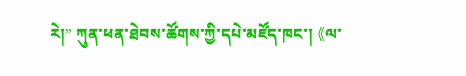རེ།” ཀུན་ཕན་ཐེབས་ཚོགས་ཀྱི་དཔེ་མཛོད་ཁང་། 《ལ་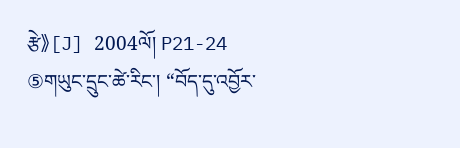རྩེ》[J] 2004ལོ། P21-24
⑤གཡུང་དྲུང་ཚེ་རིང་། “བོད་དུ་འབྱོར་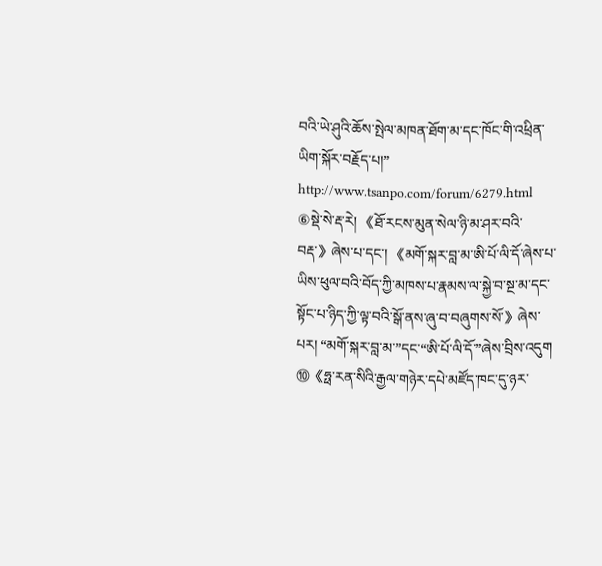བའི་ཡེ་ཤུའི་ཆོས་སྤེལ་མཁན་ཐོག་མ་དང་ཁོང་གི་འཕྲིན་ཡིག་སྐོར་བརྗོད་པ།” http://www.tsanpo.com/forum/6279.html
⑥སྡེ་སེ་རྡ་རེ། 《ཐོ་རངས་མུན་སེལ་ཉི་མ་ཤར་བའི་བརྡ་》ཞེས་པ་དང་། 《མགོ་སྐར་བླ་མ་ཨི་པོ་ལི་དོ་ཞེས་པ་ཡིས་ཕུལ་བའི་བོད་ཀྱི་མཁས་པ་རྣམས་ལ་སྐྱེ་བ་སྔ་མ་དང་སྟོང་པ་ཉིད་ཀྱི་ལྟ་བའི་སྒོ་ནས་ཞུ་བ་བཞུགས་སོ་》ཞེས་པར། “མགོ་སྐར་བླ་མ་”དང་“ཨི་པོ་ལི་དོ་”ཞེས་བྲིས་འདུག
⑩《ཧྥ་རན་སིའི་རྒྱལ་གཉེར་དཔེ་མཛོད་ཁང་དུ་ཉར་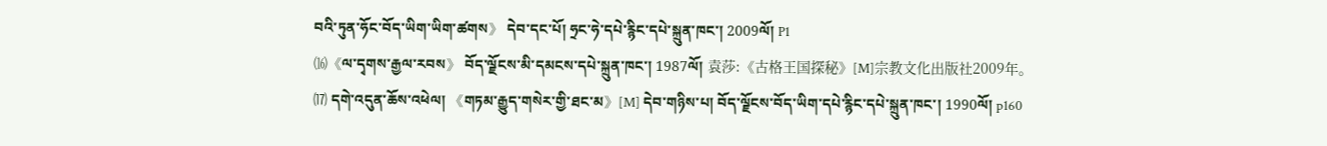བའི་ཏུན་ཧོང་བོད་ཡིག་ཡིག་ཚགས》 དེབ་དང་པོ། ཧྲང་ཧེ་དཔེ་རྙིང་དཔེ་སྐྲུན་ཁང་། 2009ལོ། P1
⒃《ལ་དྭགས་རྒྱལ་རབས》 བོད་ལྗོངས་མི་དམངས་དཔེ་སྐྲུན་ཁང་། 1987ལོ། 袁莎:《古格王国探秘》[M]宗教文化出版社2009年。
⒄ དགེ་འདུན་ཆོས་འཕེལ། 《གཏམ་རྒྱུད་གསེར་གྱི་ཐང་མ》[M] དེབ་གཉིས་པ། བོད་ལྗོངས་བོད་ཡིག་དཔེ་རྙིང་དཔེ་སྐྲུན་ཁང་། 1990ལོ། p160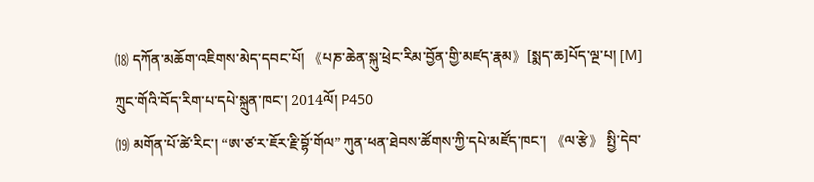⒅ དཀོན་མཆོག་འཇིགས་མེད་དབང་པོ། 《པཎ་ཆེན་སྐུ་ཕྲེང་རིམ་བྱོན་གྱི་མཛད་རྣམ》[སྨད་ཆ]པོད་ལྔ་པ། [M] ཀྲུང་གོའི་བོད་རིག་པ་དཔེ་སྐྲུན་ཁང་། 2014ལོ། P450
⒆ མགོན་པོ་ཚེ་རིང་། “ཨ་ཙ་ར་ཇོར་རྗི་བྷོ་གོལ” ཀུན་ཕན་ཐེབས་ཚོགས་ཀྱི་དཔེ་མཛོད་ཁང་། 《ལ་རྩེ》 སྤྱི་དེབ་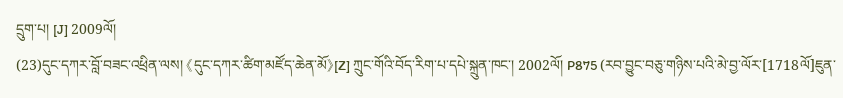དྲུག་པ། [J] 2009ལོ།
(23)དུང་དཀར་བློ་བཟང་འཕྲིན་ལས། 《དུང་དཀར་ཚིག་མཛོད་ཆེན་མོ》[Z] ཀྲུང་གོའི་བོད་རིག་པ་དཔེ་སྐྲུན་ཁང་། 2002ལོ། P875 (རབ་བྱུང་བཅུ་གཉིས་པའི་མེ་བྱ་ལོར་[1718ལོ]ཇུན་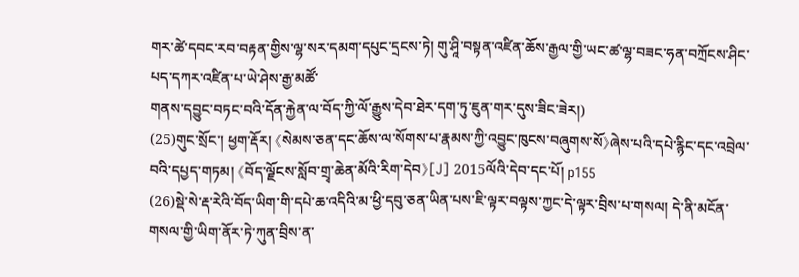གར་ཚེ་དབང་རབ་བརྟན་གྱིས་ལྷ་སར་དམག་དཔུང་དྲངས་ཏེ། གུ་ཤཱི་བསྟན་འཛིན་ཆོས་རྒྱལ་གྱི་ཡང་ཚ་ལྷ་བཟང་ཧན་བཀྲོངས་ཤིང་པད་དཀར་འཛིན་པ་ཡེ་ཤེས་རྒྱ་མཚོ་
གནས་དབྱུང་བཏང་བའི་དོན་རྐྱེན་ལ་བོད་ཀྱི་ལོ་རྒྱུས་དེབ་ཐེར་དག་ཏུ་ཇུན་གར་དུས་ཟིང་ཟེར།)
(25)གུང་སྲོང་། ཕྱག་རྡོར། 《སེམས་ཅན་དང་ཆོས་ལ་སོགས་པ་རྣམས་ཀྱི་འབྱུང་ཁུངས་བཞུགས་སོ》ཞེས་པའི་དཔེ་རྙིང་དང་འབྲེལ་བའི་དཔྱད་གཏམ། 《བོད་ལྗོངས་སློབ་གྲྭ་ཆེན་མོའི་རིག་དེབ》[J] 2015ལོའི་དེབ་དང་པོ། p155
(26)སྡེ་སེ་རྡ་རེའི་བོད་ཡིག་གི་དཔེ་ཆ་འདིའི་མ་ཕྱི་དབུ་ཅན་ཡིན་པས་ཇི་ལྟར་བལྟས་ཀྱང་དེ་ལྟར་བྲིས་པ་གསལ། དེ་ནི་མངོན་གསལ་གྱི་ཡིག་ནོར་ཏེ་ཀུན་བྲིས་ན་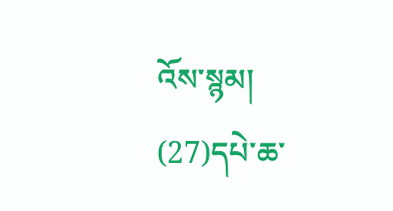འོས་སྙམ།
(27)དཔེ་ཆ་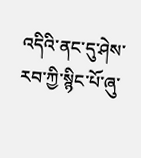འདིའི་ནང་དུ་ཤེས་རབ་ཀྱི་སྙིང་པོ་ཞུ་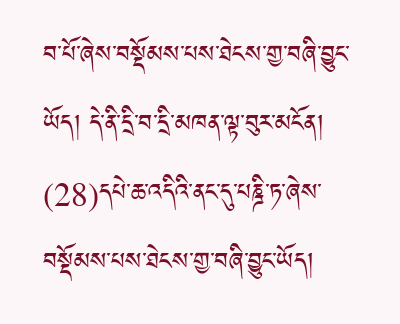བ་པོ་ཞེས་བསྡོམས་པས་ཐེངས་གྱ་བཞི་བྱུང་ཡོད། དེ་ནི་དྲི་བ་དྲི་མཁན་ལྟ་བུར་མངོན།
(28)དཔེ་ཆ་འདིའི་ནང་དུ་པཎྜི་ཏ་ཞེས་བསྡོམས་པས་ཐེངས་གྱ་བཞི་བྱུང་ཡོད།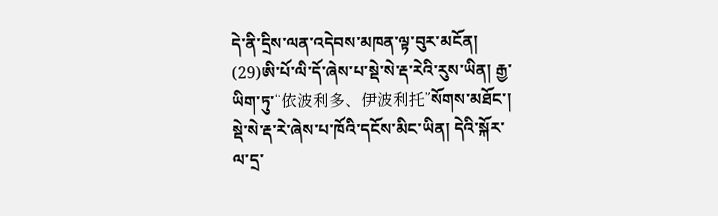དེ་ནི་དྲིས་ལན་འདེབས་མཁན་ལྟ་བུར་མངོན།
(29)ཨི་པོ་ལི་དོ་ཞེས་པ་སྡེ་སེ་རྡ་རེའི་རུས་ཡིན། རྒྱ་ཡིག་ཏུ་“依波利多、伊波利托”སོགས་མཐོང་། སྡེ་སེ་རྡ་རེ་ཞེས་པ་ཁོའི་དངོས་མིང་ཡིན། དེའི་སྐོར་ལ་དྲ་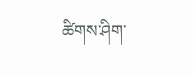ཚིགས་ཤིག་